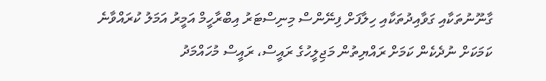ގާނޫނުތަކާއި ގަވާއިދުތަކާއި ހިލާފަށް ފިނޭންސް މިނިސްޓަރު އިބްރާހީމް އަމީރު އަމަލު ކުރައްވާނެ ކަމަކަށް ނުދެކެން ކަމަށް ރައްޔިތުން މަޖިލީހުގެ ރައީސް، ރައީސް މުހައްމަދު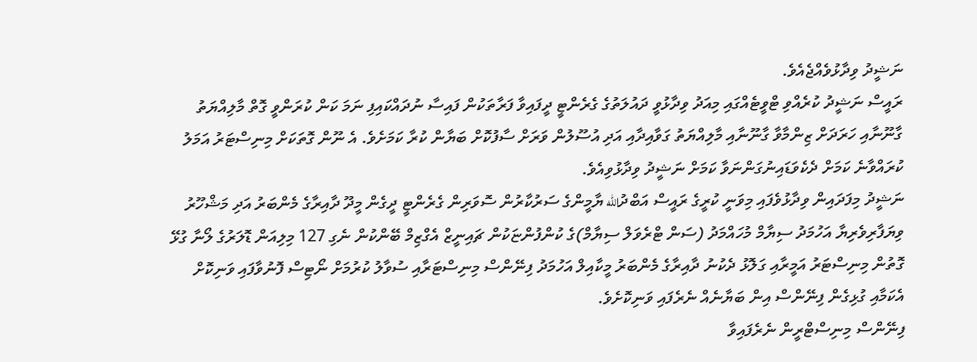ނަޝީދު ވިދާޅުވެއްޖެއެވެ.
ރައީސް ނަޝީދު ކުރެއްވި ޓްވީޓެއްގައި މިއަދު ވިދާޅުވީ ދައުލަތުގެ ގެރެންޓީ ދީފައިވާ ފަރާތަކުން ފައިސާ ނުދައްކައިފި ނަމަ ކަން ކުރަންވީ ގޮތް މާލިއްޔަތު ގާނޫނާއި ހަރަދަށް ޒިންމާވާ ގާނޫނާއި މާލިއްޔަތު ގަވާއިދާއި އަދި އުސޫލުން ވަރަށް ސާފުކޮށް ބަޔާން ކުރާ ކަމަށެވެ. އެ ނޫން ގޮތަކަށް މިނިސްޓަރު އަމަލު ކުރައްވާނެ ކަމަށް ދެކެވަޑައިނުގަންނަވާ ކަމަށް ނަޝީދު ވިދާޅުވިއެވެ.
ނަޝީދު މިފަދައިން ވިދާޅުވެފައި މިވަނީ ކުރީގެ ރައީސް އަބްދުالله ޔާމީންގެ ސަރުކާރުން ސޮވަރިން ގެރެންޓީ ދީގެން މީދޫ ދާއިރާގެ މެންބަރު އަދި މަޝްހޫރު ވިޔަފާރިވެރިޔާ އަހުމަދު ސިޔާމް މުހައްމަދު (ސަން ޓްރެވަލް ސިޔާމް)ގެ ކުންފުންޏަކުން ޗައިނީޒް އެގްޒިމް ބޭންކުން ނެގި 127 މިލިއަން ޑޮލަރުގެ ލޯނާ ގުޅޭ ގޮތުން މިނިސްޓަރު އަމީރާއި ގަލޮޅު ދެކުނު ދާއިރާގެ މެންބަރު މީކާއިލް އަހުމަދު ފިނޭންސް މިނިސްޓަރާއި ސުވާލު ކުރުމަށް ނޯޓިސް ފޮނުވާފައި ވަނިކޮށް އެކަމާއި ގުޅިގެން ފިނޭންސް އިން ބަޔާނެއް ނެރެފައި ވަނިކޮށެވެ.
ފިނޭންސް މިނިސްޓްރީން ނެރެފައިވާ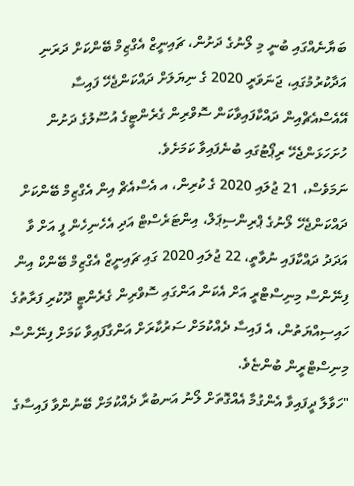ބަޔާނެއްގައި ބުނީ މި ލޯނުގެ ދަށުން، ޗައިނީޒް އެގްޒިމް ބޭންކަށް ދަރަނި އަދާކުރުމުގައި، ޖަނަވަރީ 2020 ގެ ނިޔަލަށް ދައްކަންޖެހޭ ފައިސާ އޭއެސްއެޗްއިން ދައްކާފައިވާކަން ސޮވްރިން ގެރެންޓީގެ އުސޫލުގެ ދަށުން ހުށަހަޅަންޖެހޭ ރިޕޯޓުގައި ބުނެފައިވާ ކަމަށެވެ.
ނަމަވެސް، 21 ޖުލައި 2020 ގެ ކުރިން، އ އެސްއެޗް އިން އެގްޒިމް ބޭންކަށް ދައްކަންޖެހޭ ލޯނުގެ ޕްރިންސިޕަލް، އިންޓަރެސްޓް އަދި އެހެނިހެން ފީ އަށް ވާ އަދަދު ދައްކާފައި ނުވާތީ، 22 ޖުލައި 2020 ގައި ޗައިނީޒް އެގްޒިމް ބޭންކް އިން ފިނޭންސް މިނިސްޓްރީ އަށް އެކަން އަންގައި ސޮވްރިން ގެރެންޓީ ދޫކުރި ފަރާތުގެ ހައިސިއްޔަތުން، އެ ފައިސާ ދެއްކުމަށް ސަރުކާރަށް އަންގާފައިވާ ކަމަށް ފިނޭންސް މިނިސްޓްރީން ބުންޏެވެ.
"ހަވާލާ ދީފައިވާ އެންގުމާ އެއްގޮތަށް ލޯނު އަނބުރާ ދެއްކުމަށް ބޭނުންވާ ފައިސާގެ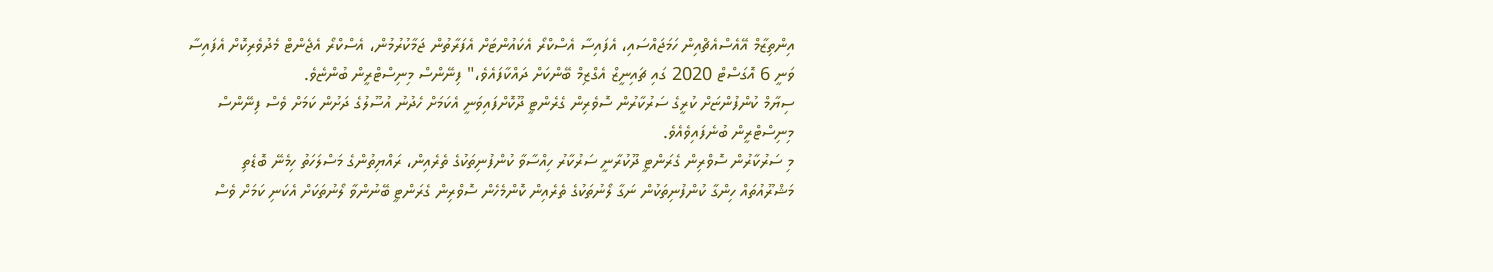އިންތިޒާމް އޭއެސްއެޗްއިން ހަމަޖައްސައި، އެފައިސާ އެސްކްރޯ އެކައުންޓަށް އެފަރާތުން ޖަމާކުރުމުން، އެސްކްރޯ އެޖެންޓް މެދުވެރިކޮށް އެފައިސާ ވަނީ 6 އޮގަސްޓް 2020 ގައި ޗައިނީޒް އެގްޒިމް ބޭންކަށް ދައްކާފައެވެ،" ފިނޭންސް މިނިސްޓްރީން ބުންޏެވެ.
ސިޔާމް ކުންފުންޏަށް ކުރީގެ ސަރުކާރުން ސޮވެރިން ގެރެންޓީ ދޫކޮށްފައިވަނީ އެކަމަށް ހެދުނު އުސޫލުގެ ދަށުން ކަމަށް ވެސް ފިނޭންސް މިނިސްޓްރީން ބުނެފައިވެއެވެ.
މި ސަރުކާރުން ސޮވްރިން ގެރަންޓީ ދޫކުރާނީ ސަރުކާރު ހިއްސާވާ ކުންފުނިތަކުގެ ތެރެއިން، ރައްޔިތުންގެ މަސްލަހަތު ހިމެނޭ ބޮޑެތި މަޝްރޫއުތައް ހިންގާ ކުންފުނިތަކުން ނަގާ ލޯނުތަކުގެ ތެރެއިން ކޮންމެހެން ސޮވްރިން ގެރަންޓީ ބޭނުންވާ ލޯނުތަކަށް އެކަނި ކަމަށް ވެސް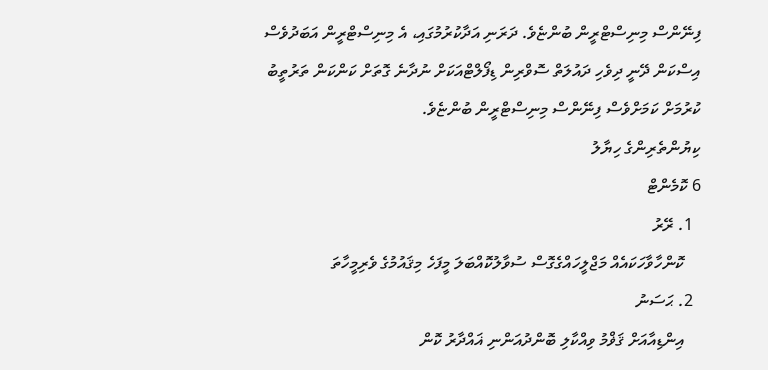ފިނޭންސް މިނިސްޓްރީން ބުންޏެވެ. ދަރަނި އަދާކުރުމުގައި، އެ މިނިސްޓްރީން އަބަދުވެސް އިސްކަން ދޭނީ ދިވެހި ދައުލަތް ސޮވްރިން ޑިފޯލްޓްއަކަށް ނުދާނެ ގޮތަށް ކަންކަން ތަރުތީބު ކުރުމަށް ކަމަށްވެސް ފިނޭންސް މިނިސްޓްރީން ބުންޏެވެ.
ކިޔުންތެރިންގެ ހިޔާލު
6 ކޮމެންޓް
  1. ރޭރު
    ކޮންހާވާހަކައެއް މަޖްލީހައްގެގޮސް ސުވާލުކޮއްބަލަ މީފަހެ މިޤައުމުގެ ވެރިމީހާތަ
  2. ޙަސަނު
    އިންޑިއާއަށް ޤަޥްމު ވިއްކާލި ބޮންދުއަންނި ޣައްދާރު ކޮން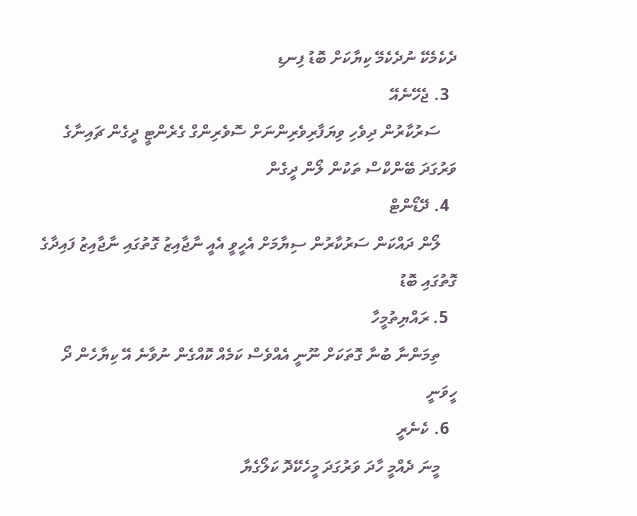ދެކެމެކޭ ނުދެކެމޭ ކިޔާކަށް ބޮޑު ފިނޑި
  3. ޖެހޭނެއޭ
    ސަރުކާރުން ދިވެހި ވިޔަފާރިވެރިންނަށް ސޮވެރިންގް ގެރެންޓީ ދީގެން ޗައިނާގެ ވަރުގަދަ ބޭންކްސް ތަކުން ލޯން ދީގެން
  4. ދޭޑޯންޓް
    ލޯން ދައްކަން ސަރުކާރުން ސިޔާމަށް އެހީވީ އެއީ ނާޖާއިޒު ގޮތުގައި ނާޖާއިޒު ފައިދާގެ ގޮތުގައި ބޮޑު
  5. ރައްޔިތުމީހާ
    ތިމަންނާ ބުނާ ގޮތަކަށް ނޫނީ އެއްވެސް ކަމެއް ކޮއްގެން ނުވާނެ އޭ ކިޔާހެން ދޯ ހީވަނީ
  6. ކެނެރީ
    މީނަ ދެއްމީ ހާދަ ވަރުގަދަ މީހެކޭދޮ ކަލޯގެޔާ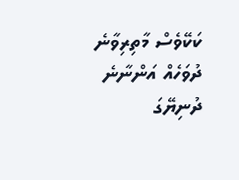ކަކޭވެސް މާތިރިވާނެ ދުވަހެއް އަންނާނެ ދުނިޔޭގަ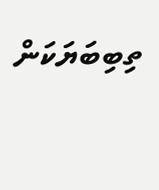ތިބިބަޔަކަން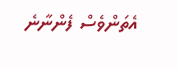އެތަންވެސް ފެންނާނެ